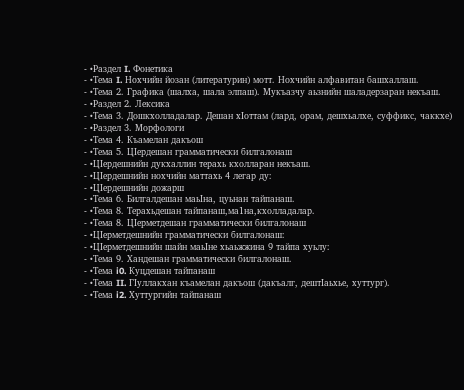- •Раздел I. Фонетика
- •Тема I. Нохчийн йозан (литературин) мотт. Нохчийн алфавитан башхаллаш.
- •Тема 2. Графика (шалха, шала элпаш). Мукъазчу аьзнийн шаладерзаран некъаш.
- •Раздел 2. Лексика
- •Тема 3. Дошкхолладалар. Дешан хIоттам (лард, орам, дешхьалхе, суффикс, чаккхе)
- •Раздел 3. Морфологи
- •Тема 4. Къамелан дакъош
- •Тема 5. ЦIердешан грамматически билгалонаш
- •ЦIердешнийн дукхаллин терахь кхолларан некъаш.
- •ЦIердешнийн нохчийн маттахь 4 легар ду:
- •ЦIердешнийн дожарш
- •Тема 6. Билгалдешан маьIна, цуьнан тайпанаш.
- •Тема 8. Терахьдешан тайпанаш,ма1на,кхолладалар.
- •Тема 8. ЦIерметдешан грамматически билгалонаш
- •ЦIерметдешнийн грамматически билгалонаш:
- •ЦIерметдешнийн шайн маьIне хьаьжжина 9 тайпа хуьлу:
- •Тема 9. Хандешан грамматически билгалонаш.
- •Тема i0. Куцдешан тайпанаш
- •Тема II. ГIуллакхан къамелан дакъош (дакъалг, дештIаьхье, хуттург).
- •Тема i2. Хуттургийн тайпанаш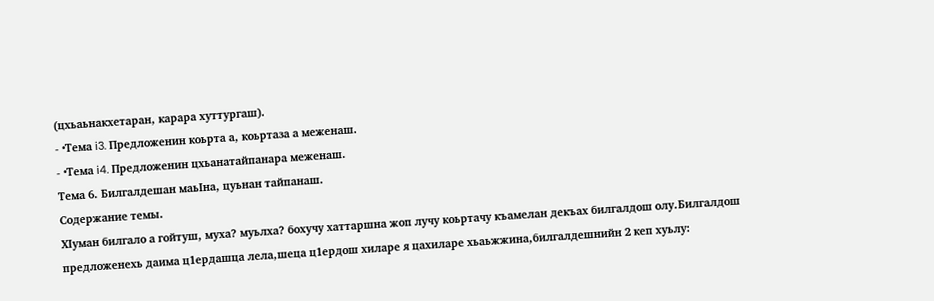(цхьаьнакхетаран, карара хуттургаш).
- •Тема i3. Предложенин коьрта а, коьртаза а меженаш.
- •Тема i4. Предложенин цхьанатайпанара меженаш.
Тема 6. Билгалдешан маьIна, цуьнан тайпанаш.
Содержание темы.
ХIуман билгало а гойтуш, муха? муьлха? бохучу хаттаршна жоп лучу коьртачу къамелан декъах билгалдош олу.Билгалдош предложенехь даима ц1ердашца лела,шеца ц1ердош хиларе я цахиларе хьаьжжина,билгалдешнийн 2 кеп хуьлу: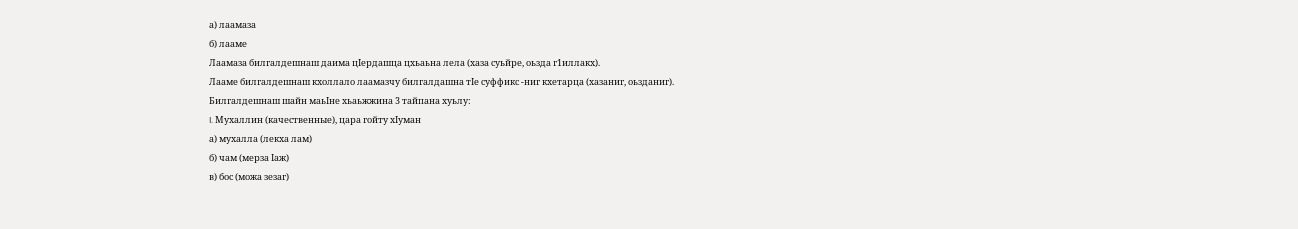а) лаамаза
б) лааме
Лаамаза билгалдешнаш даима цIердашца цхьаьна лела (хаза суьйре, оьзда г1иллакх).
Лааме билгалдешнаш кхоллало лаамазчу билгалдашна тIе суффикс -ниг кхетарца (хазаниг, оьзданиг).
Билгалдешнаш шайн маьIне хьаьжжина 3 тайпана хуьлу:
I. Мухаллин (качественные), цара гойту хIуман
а) мухалла (лекха лам)
б) чам (мерза Iаж)
в) бос (можа зезаг)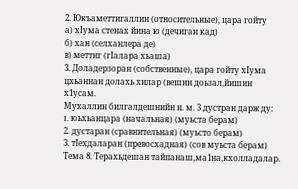2. Юкъаметтигаллин (относительные), цара гойту
а) хIума стенах йина ю (дечиган кад)
б) хан (селханлера де)
в) меттиг (гIалара хьаша)
3. Доладерзоран (собственные), цара гойту хIума цхьаннан долахь хилар (вешин доьзал,йишин х1усам.
Мухаллин билгалдешнийн н. м. 3 дустран дарж ду:
I. юьхьанцара (начальная) (муьста берам)
2. дустаран (сравнительная) (муьсто берам)
3. тIехдаларан (превосхадная) (сов муьста берам)
Тема 8. Терахьдешан тайпанаш,ма1на,кхолладалар.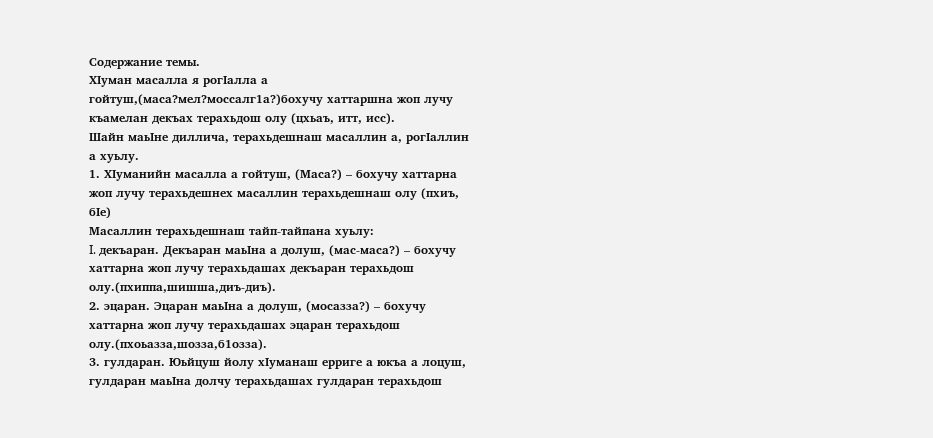Содержание темы.
ХIуман масалла я рогIалла а гойтуш,(маса?мел?моссалг1а?)бохучу хаттаршна жоп лучу къамелан декъах терахьдош олу (цхьаъ, итт, исс).
Шайн маьIне диллича, терахьдешнаш масаллин а, рогIаллин а хуьлу.
1. ХIуманийн масалла а гойтуш, (Маса?) – бохучу хаттарна жоп лучу терахьдешнех масаллин терахьдешнаш олу (пхиъ, бIе)
Масаллин терахьдешнаш тайп-тайпана хуьлу:
I. декъаран. Декъаран маьIна а долуш, (мас-маса?) – бохучу хаттарна жоп лучу терахьдашах декъаран терахьдош олу.(пхиппа,шишша,диъ-диъ).
2. эцаран. Эцаран маьIна а долуш, (мосазза?) – бохучу хаттарна жоп лучу терахьдашах эцаран терахьдош олу.(пхоьазза,шозза,б1озза).
3. гулдаран. Юьйцуш йолу хIуманаш ерриге а юкъа а лоцуш, гулдаран маьIна долчу терахьдашах гулдаран терахьдош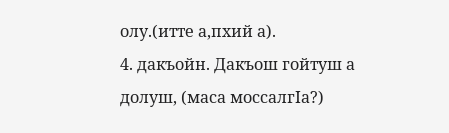олу.(итте а,пхий а).
4. дакъойн. Дакъош гойтуш а долуш, (маса моссалгIа?)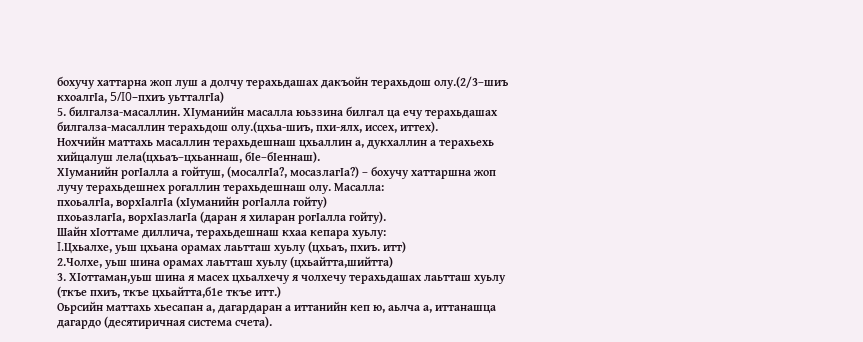бохучу хаттарна жоп луш а долчу терахьдашах дакъойн терахьдош олу.(2/3–шиъ кхоалгIа, 5/I0–пхиъ уьтталгIа)
5. билгалза-масаллин. ХIуманийн масалла юьззина билгал ца ечу терахьдашах билгалза-масаллин терахьдош олу.(цхьа-шиъ, пхи-ялх, иссех, иттех).
Нохчийн маттахь масаллин терахьдешнаш цхьаллин а, дукхаллин а терахьехь хийцалуш лела(цхьаъ–цхьаннаш, бIе–бIеннаш).
ХIуманийн рогIалла а гойтуш, (мосалгIа?, мосазлагIа?) – бохучу хаттаршна жоп лучу терахьдешнех рогаллин терахьдешнаш олу. Масалла:
пхоьалгIа, ворхIалгIа (хIуманийн рогIалла гойту)
пхоьазлагIа, ворхIазлагIа (даран я хиларан рогIалла гойту).
Шайн хIоттаме диллича, терахьдешнаш кхаа кепара хуьлу:
I.Цхьалхе, уьш цхьана орамах лаьтташ хуьлу (цхьаъ, пхиъ. итт)
2.Чолхе, уьш шина орамах лаьтташ хуьлу (цхьайтта,шийтта)
3. ХIоттаман,уьш шина я масех цхьалхечу я чолхечу терахьдашах лаьтташ хуьлу (ткъе пхиъ, ткъе цхьайтта,б1е ткъе итт.)
Оьрсийн маттахь хьесапан а, дагардаран а иттанийн кеп ю, аьлча а, иттанашца дагардо (десятиричная система счета).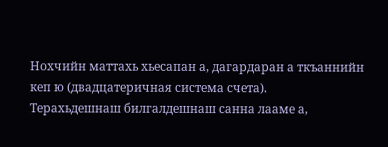Нохчийн маттахь хьесапан а, дагардаран а ткъаннийн кеп ю (двадцатеричная система счета).
Терахьдешнаш билгалдешнаш санна лааме а,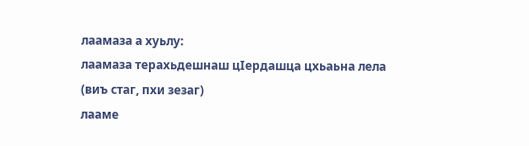лаамаза а хуьлу:
лаамаза терахьдешнаш цIердашца цхьаьна лела (виъ стаг, пхи зезаг)
лааме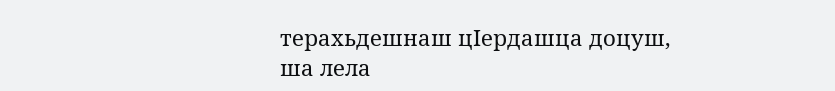терахьдешнаш цIердашца доцуш, ша лела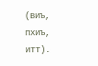(виъ, пхиъ, итт).